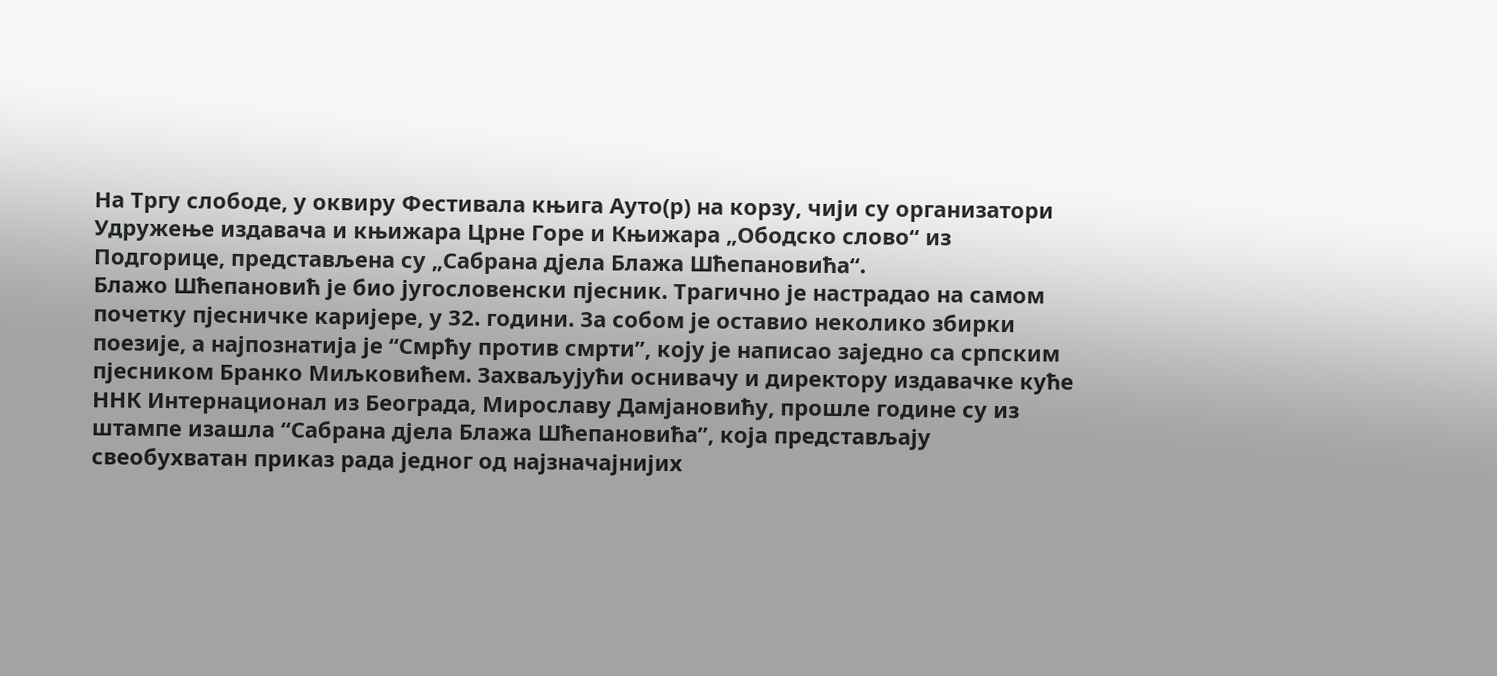На Тргу слободе, у оквиру Фестивала књига Ауто(р) на корзу, чији су организатори Удружење издавача и књижара Црне Горе и Књижара „Ободско слово“ из Подгорице, представљена су „Сабрана дјела Блажа Шћепановића“.
Блажо Шћепановић је био југословенски пјесник. Трагично је настрадао на самом почетку пјесничке каријере, у 32. години. За собом је оставио неколико збирки поезије, а најпознатија је “Смрћу против смрти”, коју је написао заједно са српским пјесником Бранко Миљковићем. Захваљујући оснивачу и директору издавачке куће ННК Интернационал из Београда, Мирославу Дамјановићу, прошле године су из штампе изашла “Сабрана дјела Блажа Шћепановића”, која представљају свеобухватан приказ рада једног од најзначајнијих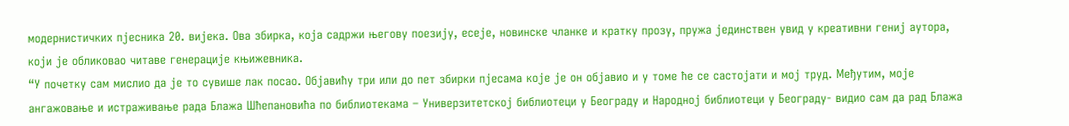модернистичких пјесника 20. вијека. Ова збирка, која садржи његову поезију, есеје, новинске чланке и кратку прозу, пружа јединствен увид у креативни гениј аутора, који је обликовао читаве генерације књижевника.
“У почетку сам мислио да је то сувише лак посао. Објавићу три или до пет збирки пјесама које је он објавио и у томе ће се састојати и мој труд. Међутим, моје ангажовање и истраживање рада Блажа Шћепановића по библиотекама – Универзитетској библиотеци у Београду и Народној библиотеци у Београду- видио сам да рад Блажа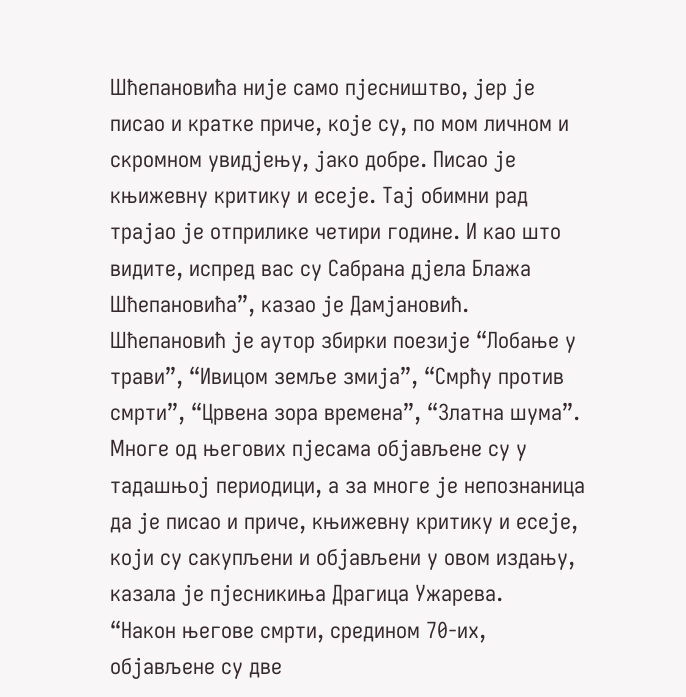Шћепановића није само пјесништво, јер је писао и кратке приче, које су, по мом личном и скромном увидјењу, јако добре. Писао је књижевну критику и есеје. Тај обимни рад трајао је отприлике четири године. И као што видите, испред вас су Сабрана дјела Блажа Шћепановића”, казао је Дамјановић.
Шћепановић је аутор збирки поезије “Лобање у трави”, “Ивицом земље змија”, “Смрћу против смрти”, “Црвена зора времена”, “Златна шума”. Многе од његових пјесама објављене су у тадашњој периодици, а за многе је непознаница да је писао и приче, књижевну критику и есеје, који су сакупљени и објављени у овом издању, казала је пјесникиња Драгица Ужарева.
“Након његове смрти, средином 70-их, објављене су две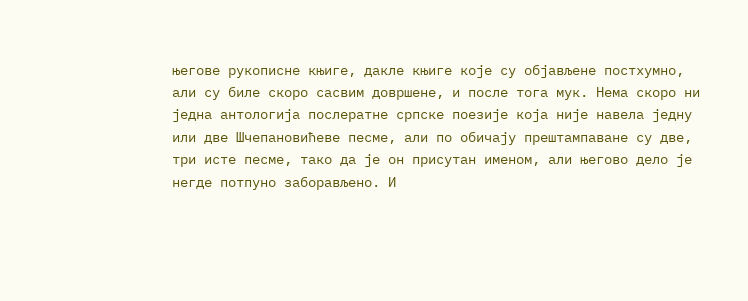његове рукописне књиге, дакле књиге које су објављене постхумно, али су биле скоро сасвим довршене, и после тога мук. Нема скоро ни једна антологија послератне српске поезије која није навела једну или две Шчепановићеве песме, али по обичају прештампаване су две, три исте песме, тако да је он присутан именом, али његово дело је негде потпуно заборављено. И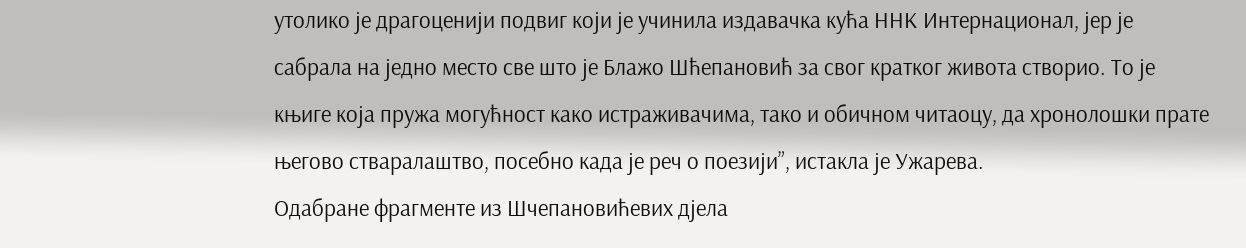утолико је драгоценији подвиг који је учинила издавачка кућа ННК Интернационал, јер је сабрала на једно место све што је Блажо Шћепановић за свог кратког живота створио. То је књиге која пружа могућност како истраживачима, тако и обичном читаоцу, да хронолошки прате његово стваралаштво, посебно када је реч о поезији”, истакла је Ужарева.
Одабране фрагменте из Шчепановићевих дјела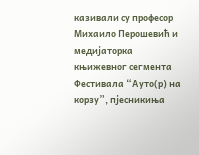казивали су професор Михаило Перошевић и медијаторка књижевног сегмента Фестивала “Ауто(р) на корзу”, пјесникиња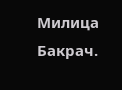Милица Бакрач.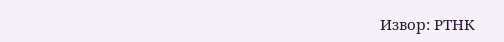Извор: РТНК